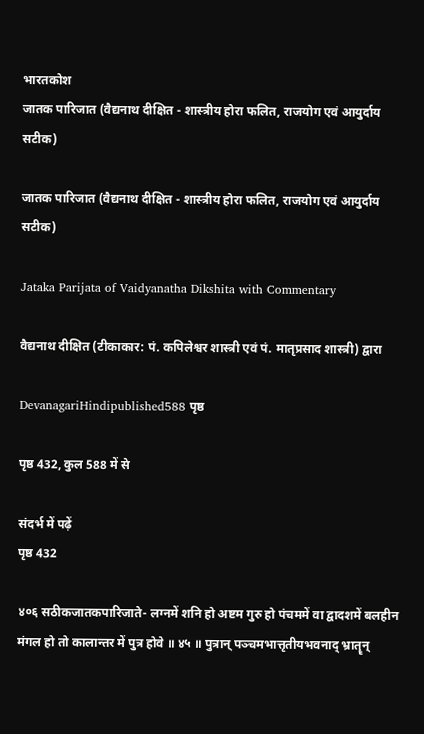भारतकोश
जातक पारिजात (वैद्यनाथ दीक्षित - शास्त्रीय होरा फलित, राजयोग एवं आयुर्दाय सटीक)

जातक पारिजात (वैद्यनाथ दीक्षित - शास्त्रीय होरा फलित, राजयोग एवं आयुर्दाय सटीक)

Jataka Parijata of Vaidyanatha Dikshita with Commentary

वैद्यनाथ दीक्षित (टीकाकार: पं. कपिलेश्वर शास्त्री एवं पं. मातृप्रसाद शास्त्री) द्वारा

DevanagariHindipublished588 पृष्ठ

पृष्ठ 432, कुल 588 में से

संदर्भ में पढ़ें
पृष्ठ 432

४०६ सठीकजातकपारिजाते- लग्नमें शनि हो अष्टम गुरु हो पंचममें वा द्वादशमें बलहीन मंगल हो तो कालान्तर में पुत्र होवे ॥ ४५ ॥ पुत्रान् पञ्चमभात्तृतीयभवनाद् भ्रातॄन्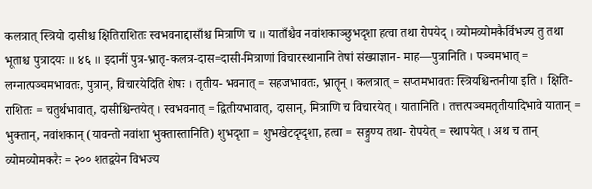कलत्रात् स्त्रियो दासीश्च क्षितिराशितः स्वभवनाद्दासाँश्च मित्राणि च ॥ याताँश्चैव नवांशकाञ्छुभदृशा हत्वा तथा रोपयेद् । व्योमव्योमकैर्विभज्य तु तथा भूताश्च पुत्रादयः ॥ ४६ ॥ इदानीं पुत्र-भ्रातृ-कलत्र-दास=दासी-मित्राणां विचारस्थानानि तेषां संख्याज्ञान- माह—पुत्रानिति । पञ्चमभात् = लग्नात्पञ्चमभावतः, पुत्रान्, विचारयेदिति शेषः । तृतीय- भवनात् = सहजभावतः, भ्रातॄन् । कलत्रात् = सप्तमभावतः स्त्रियश्चिन्तनीया इति । क्षिति- राशितः = चतुर्थभावात्, दासीश्चिन्तयेत् । स्वभवनात् = द्वितीयभावात्, दासान्, मित्राणि च विचारयेत् । यातानिति । तत्तत्पञ्चमतृतीयादिभावे यातान् = भुक्तान्, नवांशकान् (यावन्तो नवांशा भुक्तास्तानिति) शुभदृशा = शुभखेटदृग्दृशा, हत्वा = सङ्गुण्य तथा- रोपयेत् = स्थापयेत् । अथ च तान् व्योमव्योमकरैः = २०० शतद्वयेन विभज्य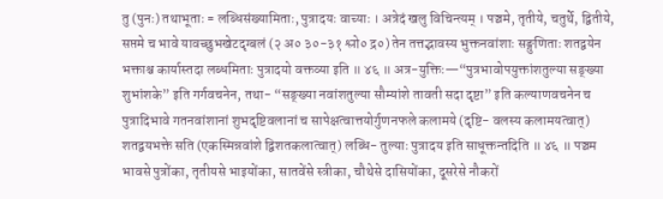तु (पुनः) तथाभूताः = लब्धिसंख्यामिताः, पुत्रादयः वाच्याः । अत्रेदं खलु विचिन्त्यम् । पञ्चमे, तृतीये, चतुर्थे, द्वितीये, सप्तमे च भावे यावच्छुभखेटदृग्बलं (२ अ० ३०-३१ श्लो० द्र०) तेन तत्तद्भावस्य भुक्तनवांशाः सङ्गुणिताः शतद्वयेन भक्ताश्च कार्यास्तदा लब्धमिताः पुत्रादयो वक्तव्या इति ॥ ४६ ॥ अत्र-युक्तिः—“पुत्रभावोपयुक्तांशतुल्या सङ्ख्या शुभांशके” इति गर्गवचनेन, तथा- “सङ्ख्या नवांशतुल्या सौम्यांशे तावती सदा दृष्टा” इति कल्याणवचनेन च पुत्रादिभावे गतनवांशानां शुभदृष्टिवलानां च सापेक्षत्वात्तयोर्गुणनफले कलामये (दृष्टि- वलस्य कलामयत्वात्) शतद्वयभक्ते सति (एकस्मिन्नवांशे द्विशतकलात्वात्) लब्धि- तुल्याः पुत्रादय इति साधूक्तन्तदिति ॥ ४६ ॥ पञ्चम भावसे पुत्रोंका, तृतीयसे भाइयोंका, सातवेंसे स्त्रीका, चौथेसे दासियोंका, दूसरेसे नौकरों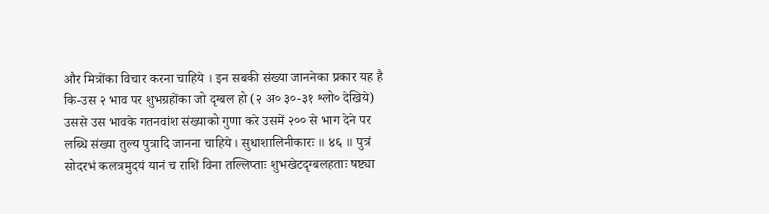और मित्रोंका विचार करना चाहिये । इन सबकी संख्या जाननेका प्रकार यह है कि-उस २ भाव पर शुभग्रहोंका जो दृग्बल हो (२ अ० ३०-३१ श्लो० देखिये) उससे उस भावके गतनवांश संख्याको गुणा करे उसमें २०० से भाग देने पर लब्धि संख्या तुल्य पुत्रादि जानना चाहिये। सुधाशालिनीकारः ॥ ४६ ॥ पुत्रं सोदरभं कलत्रमुदयं यानं च राशिं विना तल्लिप्ताः शुभखेटदृग्बलहताः षष्ट्या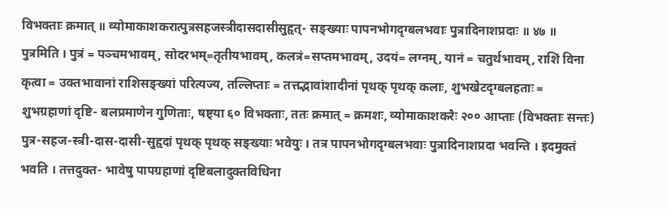विभक्ताः क्रमात् ॥ व्योमाकाशकरात्पुत्रसहजस्त्रीदासदासीसुहृत्- सङ्ख्याः पापनभोगदृग्बलभवाः पुत्रादिनाशप्रदाः ॥ ४७ ॥ पुत्रमिति । पुत्रं = पञ्चमभावम्, सोदरभम्=तृतीयभावम्, कलत्रं=सप्तमभावम्, उदयं= लग्नम्, यानं = चतुर्थभावम्, राशिं विना कृत्वा = उक्तभावानां राशिसङ्ख्यां परित्यज्य, तल्लिप्ताः = तत्तद्भावांशादीनां पृथक् पृथक् कलाः, शुभखेटदृग्बलहताः = शुभग्रहाणां दृष्टि- बलप्रमाणेन गुणिताः, षष्ट्या ६० विभक्ताः, ततः क्रमात् = क्रमशः, व्योमाकाशकरैः २०० आप्ताः (विभक्ताः सन्तः) पुत्र-सहज-स्त्री-दास-दासी-सुहृदां पृथक् पृथक् सङ्ख्याः भवेयुः । तत्र पापनभोगदृग्बलभवाः पुत्रादिनाशप्रदा भवन्ति । इदमुक्तं भवति । तत्तदुक्त- भावेषु पापग्रहाणां दृष्टिबलादुक्तविधिना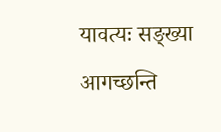यावत्यः सङ्ख्या आगच्छन्ति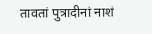तावतां पुत्रादीनां नाशं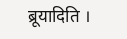ब्रूयादिति ।